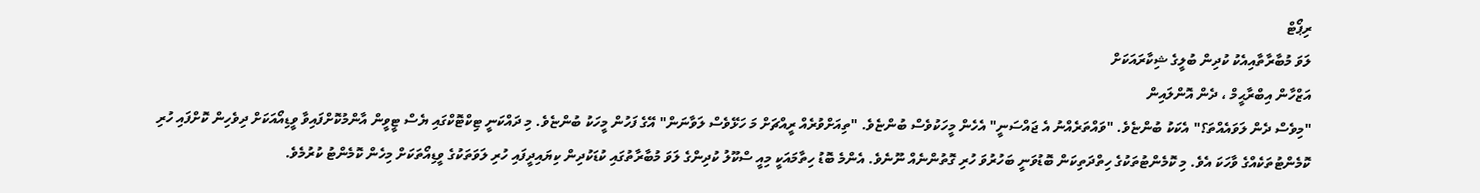ރިޕޯޓް
ލަވަ މުބާރާތާއިއެކު ކުދިން ބުލީގެ ޝިކާރައަކަށް
އަޒްހާން އިބްރާޙީމް ، ދެން އޮންލައިން
"މިވެސް ދެން ލަވައެއްތަ؟" އެކަކު ބުންޏެވެ. "ވައްތަރެއްނު އެ ޖައްސަނީ" އެހެން މީހަކުވެސް ބުންޏެވެ. "ތިއަށްވުރެއް ރީއްޗަށް މަ ހަޅޭވެސް ލަވާނަން" އޭގެ ފަހުން މީހަކު ބުންޏެވެ. މި ދައްކަނީ ޓިކްޓޮކްގައި ޔެސް ޓީވީން އާންމުކޮށްފައިވާ ވީޑިއޯއަކަށް ދިވެހިން ކޮށްފައި ހުރި ކޮމެންޓުތަކެއްގެ ވާހަކަ އެވެ. މި ކޮމެންޓުތަކުގެ ހިތްދަތިކަން ބޮޑުވަނީ ބަހުރުވަ ހުރި ގޮތުންނެއް ނޫނެވެ. އެންމެ ބޮޑު ހިތާމައަކީ މިއީ ސްކޫލު ކުދިންގެ ލަވަ މުބާރާތުގައި ކުޑަކުދިން ކިޔައިދީފައި ހުރި ލަވަތަކުގެ ވީޑިއޯތަކަށް މިހެން ކޮމެންޓު ކުރުމެވެ.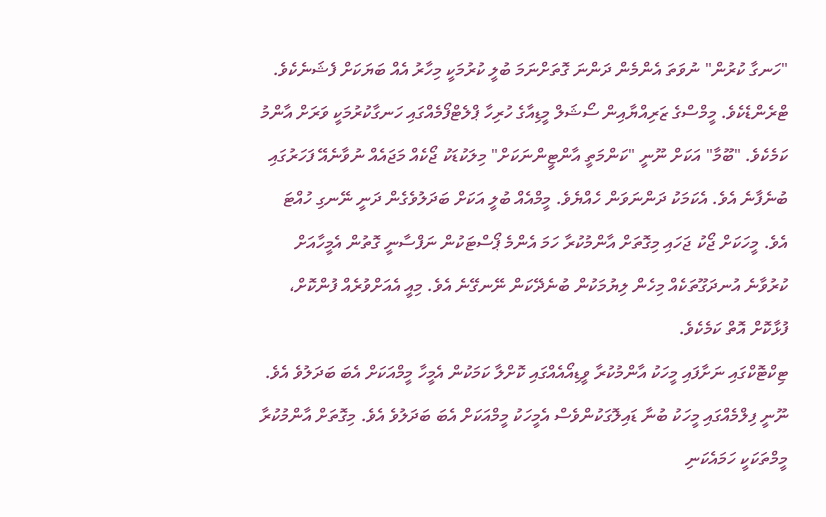"ހަނގާ ކުރުން" ނުވަތަ އެންމެން ދަންނަ ގޮތަށްނަމަ ބުލީ ކުރުމަކީ މިހާރު އެއް ބަޔަކަށް ފެޝަނެކެވެ. ޓްރެންޑެކެވެ. މީމްސްގެ ޒަރިއްޔާއިން ސޯޝަލް މީޑިއާގެ ހުރިހާ ޕްލެޓްފޯމެއްގައި ހަނގާކުރުމަކީ ވަރަށް އާންމު ކަމެކެވެ. "ބޫމާ" އަކަށް ނޫނީ "ކަންމަތީ އާންޓީންނަކަށް" މިލަކުޑަކު ޖޯކެއް މަޖައެއް ނުވާނެއޭ ފަހަރުގައި ބުނެފާނެ އެވެ. އެކަމަކު ދަންނަވަން ހެއްޔެވެ. މީމްއެއް ބުލީ އަކަށް ބަދަލުވެގެން ދަނީ ނޭނގި ހުއްޓަ އެވެ. މީހަކަށް ޖޯކު ޖަހައި މިގޮތަށް އާންމުކުރާ ހަމަ އެންމެ ޕޯސްޓަކުން ނަފްސާނީ ގޮތުން އެމީހާއަށް ކުރުވާނެ އުނދަގޫތަކެއް މިހެން ލިޔުމަކުން ބުނެދޭކަން ނޭނގޭނެ އެވެ. މިއީ އެއަށްވުރެއް ފުންކޮށް، ފުޅާކޮށް އޮތް ކަމެކެވެ.
ޓިކްޓޮކްގައި ނަށާފައި މީހަކު އާންމުކުރާ ވީޑިއޯއެއްގައި ކޮށްލާ ކަމަކުން އެމީހާ މީމްއަކަށް އެބަ ބަދަލުވެ އެވެ. ނޫނީ ފިލްމެއްގައި މީހަކު ބުނާ ޑައިލޮގަކުންވެސް އެމީހަކު މީމްއަކަށް އެބަ ބަދަލުވެ އެވެ. މިގޮތަށް އާންމުކުރާ މީމްތަކަކީ ހަމައެކަނި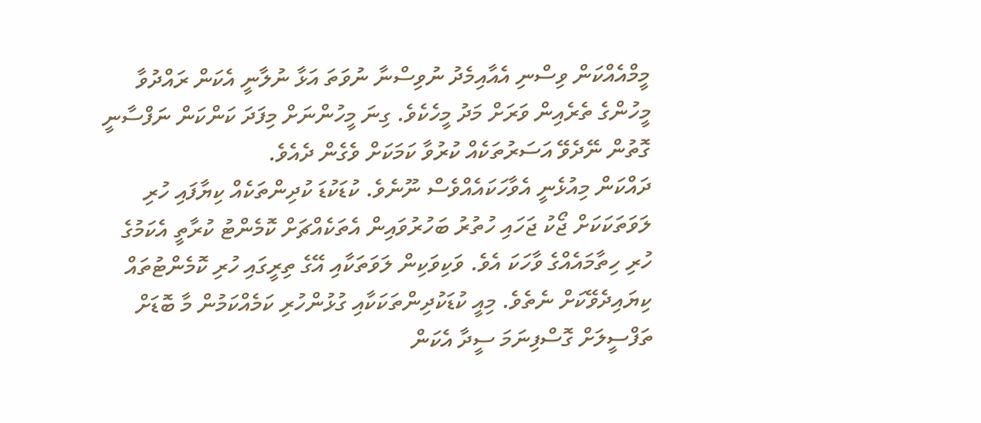މީމްއެއްކަން ވިސްނި އެއާއިމެދު ނުވިސްނާ ނުވަތަ އަޅާ ނުލާނީ އެކަން ރައްދުވާ މީހުންގެ ތެރެއިން ވަރަށް މަދު މީހެކެވެ. ގިނަ މީހުންނަށް މިފަދަ ކަންކަން ނަފްސާނީ ގޮތުން ނޭދެވޭ އަސަރުތަކެއް ކުރުވާ ކަމަކަށް ވެގެން ދެއެވެ.
ދައްކަން މިއުޅެނީ އެވާހަކައެއްވެސް ނޫނެވެ. ކުޑަކުޑަ ކުދިންތަކެއް ކިޔާފައި ހުރި ލަވަތަކަކަށް ޖޯކު ޖަހައި ހުތުރު ބަހުރުވައިން އެތަކެއްޗަށް ކޮމެންޓު ކުރާތީ އެކަމުގެ ހުރި ހިތާމައެއްގެ ވާހަކަ އެވެ. ވަކިވަކިން ލަވަތަކާއި އޭގެ ތިރީގައި ހުރި ކޮމެންޓުތައް ކިޔައިދެވޭކަށް ނެތެވެ. މިއީ ކުޑަކުދިންތަކަކާއި ގުޅުންހުރި ކަމެއްކަމުން މާ ބޮޑަށް ތަފްސީލަށް ގޮސްފިނަމަ ސީދާ އެކަން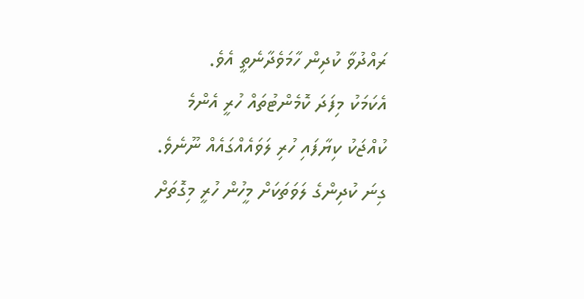ރައްދުވާ ކުދިން ހާމަވެދާނެތީ އެވެ.
އެކަމަކު މިފަދަ ކޮމެންޓުތައް ހުރީ އެންމެ ކުއްޖަކު ކިޔާފައި ހުރި ލަވައެއްގައެއް ނޫނެވެ. ގިނަ ކުދިންގެ ލަވަތަކަށް މީހުން ހުރީ މިގޮތަށް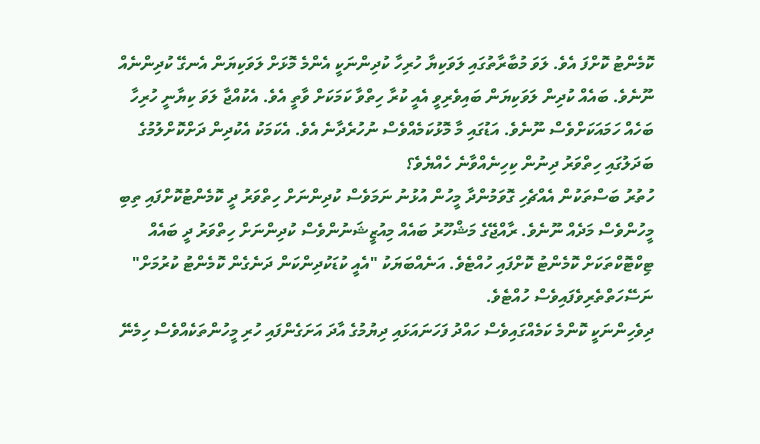ކޮމެންޓު ކޮށްފަ އެވެ. ލަވަ މުބާރާތުގައި ލަވަކިޔާ ހުރިހާ ކުދިންނަކީ އެންމެ މޮޅަށް ލަވަކިޔަން އެނގޭ ކުދިންނެއް ނޫނެވެ. ބައެއް ކުދިން ލަވަކިޔަން ބައިވެރިވީ އެއީ ކުރާ ހިތްވާ ކަމަކަށް ވާތީ އެވެ. އެކުއްޖާ ލަވަ ކިޔާނީ ހުރިހާ ބަހެއް ހަމައަކަށްވެސް ނޫނެވެ. އަޑުގައި މާ މޮޅުކަމެއްވެސް ނުހުރެދާނެ އެވެ. އެކަމަކު އެކުދިން ދަށްކޮށްލުމުގެ ބަދަލުގައި ހިތްވަރު ދިނުން ކިހިނެއްވާނެ ހެއްޔެވެ؟
ހުތުރު ބަސްތަކުން އެއްޗެހި ގޮވަމުންދާ މީހުން އުޅުނު ނަމަވެސް ކުދިންނަށް ހިތްވަރު ދީ ކޮމެންޓުކޮށްފައި ތިބި މީހުންވެސް މަދެއް ނޫނެވެ. ރާއްޖޭގެ މަޝްހޫރު ބައެއް މިއުޒީޝަނުންވެސް ކުދިންނަށް ހިތްވަރު ދީ ބައެއް ޓިކްޓޮކްތަކަށް ކޮމެންޓު ކޮށްފައި ހުއްޓެވެ. އަނެއްބަޔަކު "އެއީ ކުޑަކުދިންކަން ދަނެގެން ކޮމެންޓު ކުރުމަށް" ނަސޭހަތްތެރިވެފައިވެސް ހުއްޓެވެ.
ދިވެހިންނަކީ ކޮންމެ ކަމެއްގައިވެސް ހައްދު ފަހަނައަޅައި ދިޔުމުގެ އާދަ އަށަގެންފައި ހުރި މީހުންތަކެއްވެސް ހިމެނޭ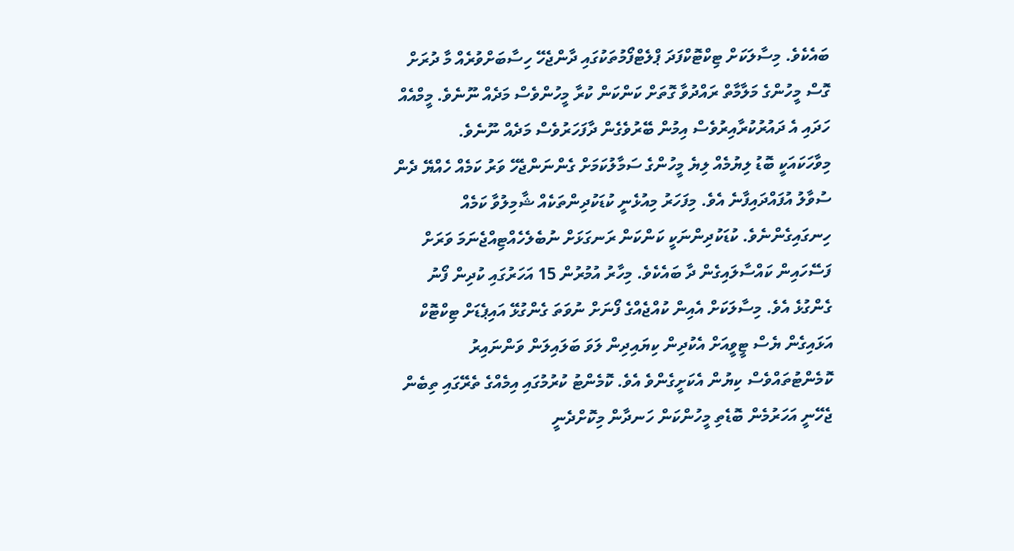ބައެކެވެ. މިސާލަކަށް ޓިކްޓޮކްފަދަ ޕްލެޓްފޯމުތަކުގައި ދާންޖެހޭ ހިސާބަށްވުރެއް މާ ދުރަށް ގޮސް މީހުންގެ މަލާމާތް ރައްދުވާ ގޮތަށް ކަންކަން ކުރާ މީހުންވެސް މަދެއް ނޫނެވެ. މީމްއެއް ހަދައި އެ ދައުރުކުރާއިރުވެސް އިމުން ބޭރުވެގެން ދާފަހަރުވެސް މަދެއް ނޫނެވެ.
މިވާހަކައަކީ ބޮޑު ލިޔުމެއް ލިޔެ މީހުންގެ ސަމާލުކަމަށް ގެންނަންޖެހޭ ވަރު ކަމެއް ހެއްޔޭ ދެން ސުވާލު އުފައްދައިފާނެ އެވެ. މިފަހަރު މިއުޅެނީ ކުޑަކުދިންތަކެއް ޝާމިލުވާ ކަމެއް ހިނގައިގެންނެވެ. ކުޑަކުދިންނަކީ ކަންކަން ރަނގަޅަށް ނުބެލެހެއްޓިއްޖެނަމަ ވަރަށް ފަސޭހައިން ކައްސާލައިގެން ދާ ބައެކެވެ. މިހާރު އުމުރުން 15 އަހަރުގައި ކުދިން ފޯނު ގެންގުޅެ އެވެ. މިސާލަކަށް އެއިން ކުއްޖެއްގެ ފޯނަށް ނުވަތަ ގެންގުޅޭ އައިޕެޑަށް ޓިކްޓޮކް އަޅައިގެން ޔެސް ޓީވީއަށް އެކުދިން ކިޔައިދިން ލަވަ ބަލައިލަން ވަންނައިރު ކޮމެންޓުތައްވެސް ކިޔުން އެކަށީގެންވެ އެވެ. ކޮމެންޓު ކުރުމުގައި އިމެއްގެ ތެރޭގައި ތިބެން ޖެހޭނީ އަހަރުމެން ބޮޑެތި މީހުންކަން ހަނދާން މިކޮށްދެނީ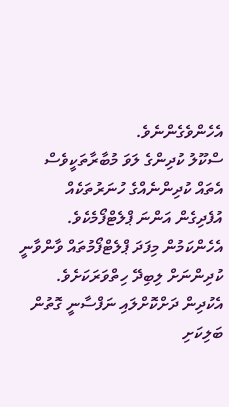އެހެންވެގެންނެވެ.
ސްކޫލު ކުދިންގެ ލަވަ މުބާރާތަކީވެސް އެތައް ކުދިންނެއްގެ ހުނަރުތަކެއް އުފެދިގެން އަންނަ ޕްލެޓްފޯމެކެވެ. އެހެންކަމުން މިފަދަ ޕްލެޓްފޯމުތައް ވާންވާނީ ކުދިންނަށް ލިބިދޭ ހިތްވަރަކަށެވެ. އެކުދިން ދަށްކޮށްލައި ނަފްސާނީ ގޮތުން ބަލިކަށި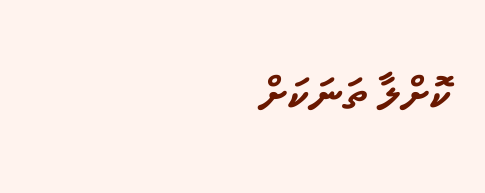ކޮށްލާ ތަނަކަށް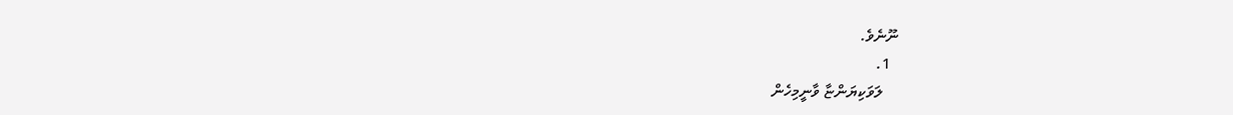ނޫނެވެ.
  1.
    ލަވަކިޔަންޏާ ވާނީމިހެން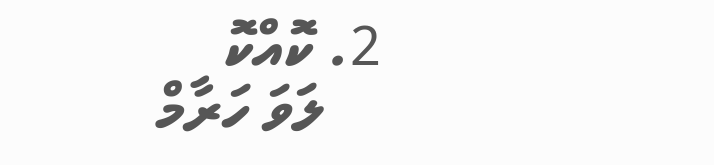2. ކޮއްކޮ
    ލަވަ ހަރާމް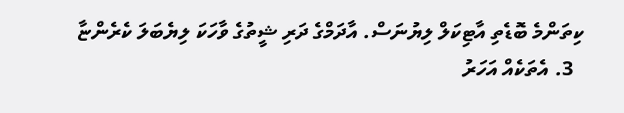ކިތަންމެ ބޮޑެތި އާޓިކަލް ލިޔުނަސް. އާދަމްގެ ދަރި ޝީތުގެ ވާހަކަ ލިޔެބަލަ ކެރެންޏާ
  3. އެތަކެއް އަހަރު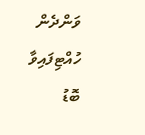ވަންދެން ހުއްޓިފައިވާ ބޮޑު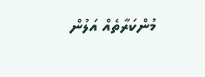މުންކަރާތެއް އަލުން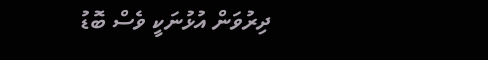ދިރުވަން އުޅުނަކީ ވެސް ބޮޑު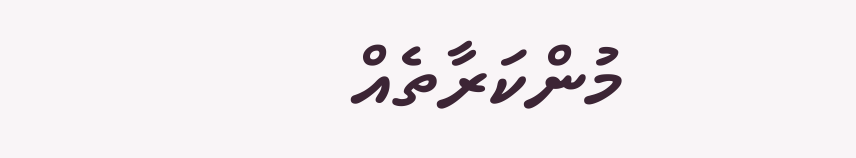މުންކަރާތެއް